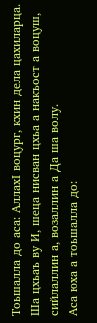Тоьшалла до аса: АллахI воцург, кхин дела цахиларца. Ша цхьаъ ву И, шеца нисван цхьа а накъост а воцуш, сийлаллин а, возаллин а Да ша волу.
Аса юха а тоьшалла до: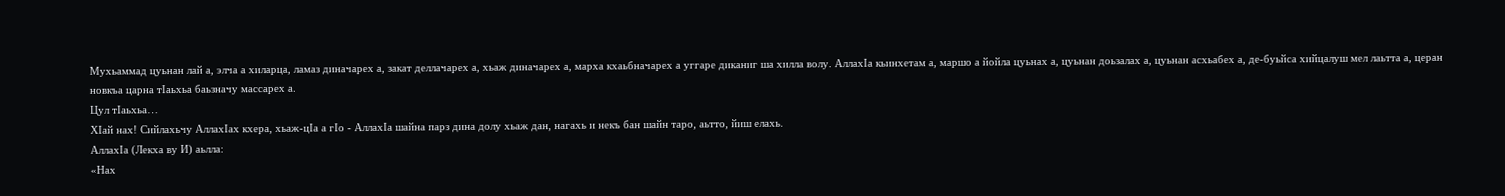Мухьаммад цуьнан лай а, элча а хиларца, ламаз диначарех а, закат деллачарех а, хьаж диначарех а, марха кхаьбначарех а уггаре диканиг ша хилла волу. АллахIа кьинхетам а, маршо а йойла цуьнах а, цуьнан доьзалах а, цуьнан асхьабех а, де-буьйса хийцалуш мел лаьтта а, церан новкъа царна тIаьхьа баьзначу массарех а.
Цул тIаьхьа…
ХIай нах! Сийлахьчу АллахIах кхера, хьаж-цIа а гIо - АллахIа шайна парз дина долу хьаж дан, нагахь и некъ бан шайн таро, аьтто, йиш елахь.
АллахIа (Лекха ву И) аьлла:
«Нах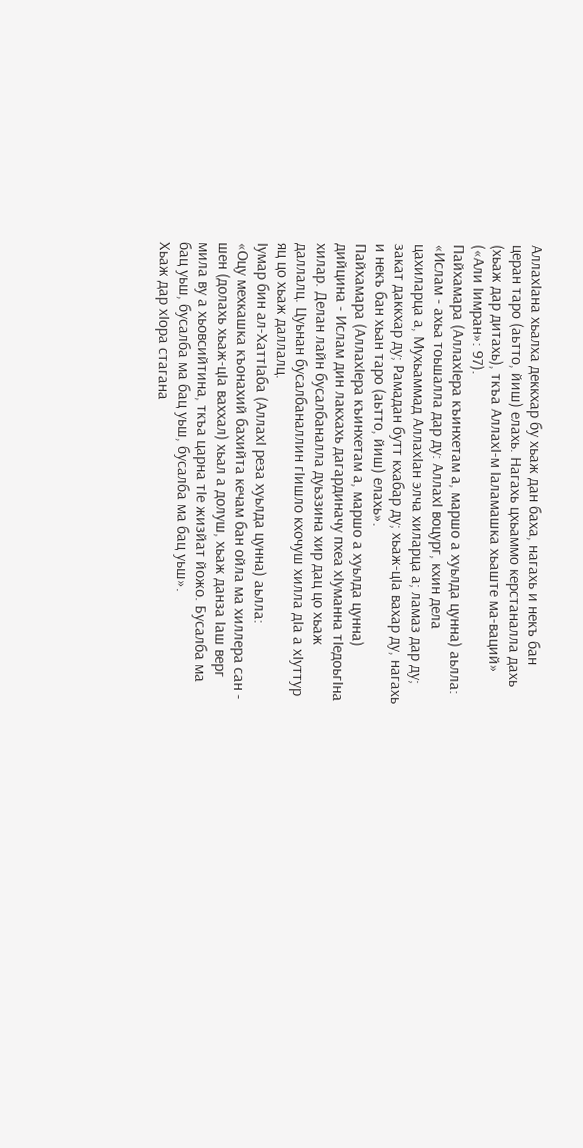АллахIана хьалха деккхар бу хьаж дан баха, нагахь и некъ бан церан таро (аьтто, йиш) елахь. Нагахь цхьаммо керстаналла дахь (хьаж дар дитахь), ткъа АллахI-м Iаламашка хьаште ма-ваций» («Али Iимран»: 97).
Пайхамара (АллахIера къинхетам а, маршо а хуьлда цунна) аьлла:
«Ислам - ахьа тоьшалла дар ду: АллахI воцург, кхин дела цахиларца а, Мухьаммад АллахIан элча хиларца а; ламаз дар ду; закат даккхар ду; Рамадан бутт кхабар ду; хьаж-цIа вахар ду, нагахь и некъ бан хьан таро (аьтто, йиш) елахь».
Пайхамара (АллахIера къинхетам а, маршо а хуьлда цунна) дийцина - Ислам дин лакхахь дагардиначу пхеа хIуманна тIедоьгIна хилар. Делан лайн бусалбаналла дуьззина хир дац цо хьаж даллалц. Цуьнан бусалбаналлин гIишло кхочуш хилла дIа а хIуттур яц цо хьаж даллалц.
Iумар бин ал-ХаттIаба (АллахI реза хуьлда цунна) аьлла:
«Оцу мехкашка къонахий бахийта кечам бан ойла ма хиллера сан - шен (долахь хьаж-цIа ваххал) хьал а долуш, хьаж данза Iаш верг мила ву а хьовсийтина, ткъа царна тIе жизйат йожо. Бусалба ма бац уьш, бусалба ма бац уьш, бусалба ма бац уьш».
Хьаж дар хIора стагана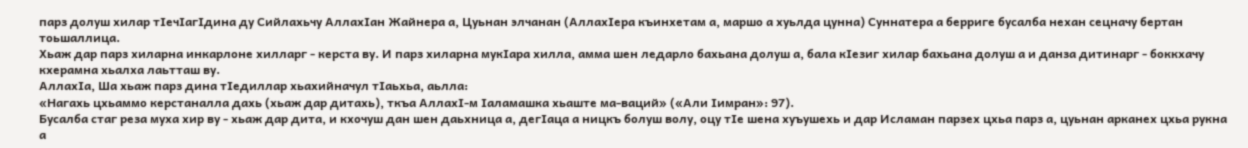парз долуш хилар тIечIагIдина ду Сийлахьчу АллахIан Жайнера а, Цуьнан элчанан (АллахIера къинхетам а, маршо а хуьлда цунна) Суннатера а берриге бусалба нехан сецначу бертан тоьшаллица.
Хьаж дар парз хиларна инкарлоне хилларг - керста ву. И парз хиларна мукIара хилла, амма шен ледарло бахьана долуш а, бала кIезиг хилар бахьана долуш а и данза дитинарг - боккхачу кхерамна хьалха лаьтташ ву.
АллахIа, Ша хьаж парз дина тIедиллар хьахийначул тIаьхьа, аьлла:
«Нагахь цхьаммо керстаналла дахь (хьаж дар дитахь), ткъа АллахI-м Iаламашка хьаште ма-ваций» («Али Iимран»: 97).
Бусалба стаг реза муха хир ву - хьаж дар дита, и кхочуш дан шен даьхница а, дегIаца а ницкъ болуш волу, оцу тIе шена хуъушехь и дар Исламан парзех цхьа парз а, цуьнан арканех цхьа рукна а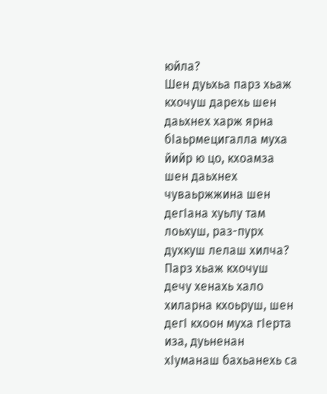юйла?
Шен дуьхьа парз хьаж кхочуш дарехь шен даьхнех харж ярна бIаьрмецигалла муха йийр ю цо, кхоамза шен даьхнех чуваьржжина шен дегIана хуьлу там лоьхуш, раз-пурх духкуш лелаш хилча?
Парз хьаж кхочуш дечу хенахь хало хиларна кхоьруш, шен дегI кхоон муха гIерта иза, дуьненан хIуманаш бахьанехь са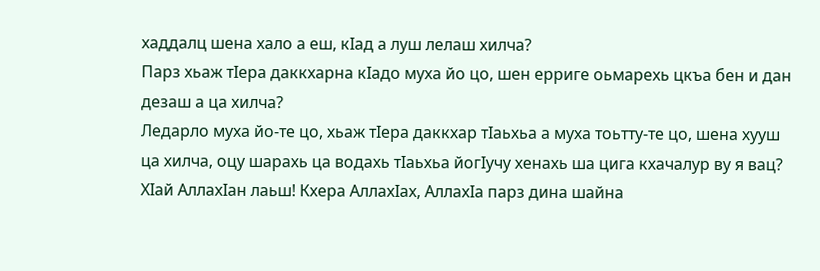хаддалц шена хало а еш, кIад а луш лелаш хилча?
Парз хьаж тIера даккхарна кIадо муха йо цо, шен ерриге оьмарехь цкъа бен и дан дезаш а ца хилча?
Ледарло муха йо-те цо, хьаж тIера даккхар тIаьхьа а муха тоьтту-те цо, шена хууш ца хилча, оцу шарахь ца водахь тIаьхьа йогIучу хенахь ша цига кхачалур ву я вац?
ХIай АллахIан лаьш! Кхера АллахIах, АллахIа парз дина шайна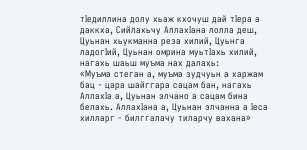тIедиллина долу хьаж кхочуш дай тIера а даккха, Сийлахьчу АллахIана лолла деш, Цуьнан хьукманна реза хилий, Цуьнга ладогIий, Цуьнан омрина муьтIахь хилий, нагахь шаьш муъма нах далахь:
«Муъма стеган а, муъма зудчуьн а харжам бац - цара шайггара сацам бан, нагахь АллахIа а, Цуьнан элчано а сацам бина белахь. АллахIана а, Цуьнан элчанна а Iеса хилларг - билггалачу тиларчу вахана»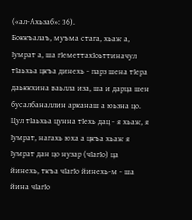(«ал-Ахьзаб»: 36).
Боккъалаъ, муъма стага, хьаж а, Iумрат а, ша гIеметтахIоьттиначул тIаьхьа цкъа динехь - парз шена тIера даьккхина ваьлла иза, ша и дарца шен бусалбаналлин арканаш а юьзна цо. Цул тIаьхьа цунна тIехь дац - я хьаж, я Iумрат, нагахь юха а цкъа хьаж я Iумрат дан цо нузар (чIагIо) ца йинехь, ткъа чIагIо йинехь-м - ша йина чIагIо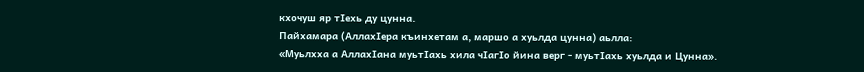кхочуш яр тIехь ду цунна.
Пайхамара (АллахIера къинхетам а, маршо а хуьлда цунна) аьлла:
«Муьлхха а АллахIана муьтIахь хила чIагIо йина верг - муьтIахь хуьлда и Цунна».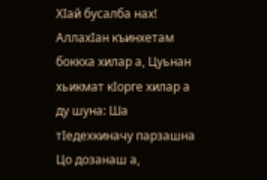ХIай бусалба нах! АллахIан къинхетам боккха хилар а, Цуьнан хьикмат кIорге хилар а ду шуна: Ша тIедехкиначу парзашна Цо дозанаш а,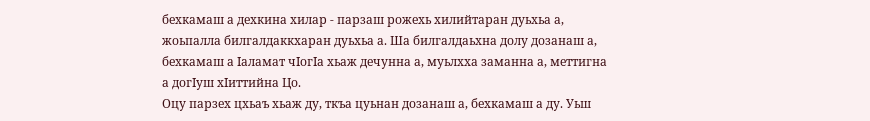бехкамаш а дехкина хилар - парзаш рожехь хилийтаран дуьхьа а, жоьпалла билгалдаккхаран дуьхьа а. Ша билгалдаьхна долу дозанаш а, бехкамаш а Iаламат чIогIа хьаж дечунна а, муьлхха заманна а, меттигна а догIуш хIиттийна Цо.
Оцу парзех цхьаъ хьаж ду, ткъа цуьнан дозанаш а, бехкамаш а ду. Уьш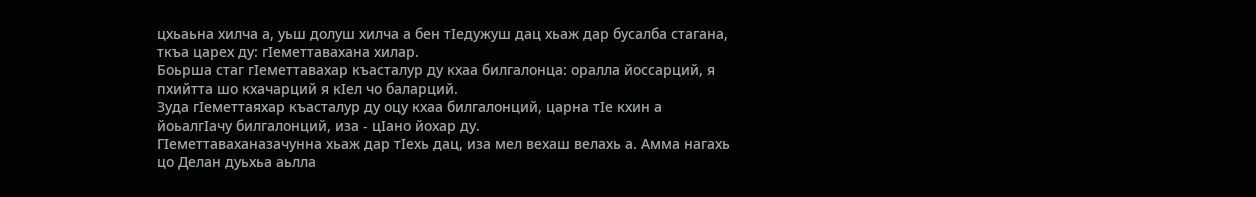цхьаьна хилча а, уьш долуш хилча а бен тIедужуш дац хьаж дар бусалба стагана, ткъа царех ду: гIеметтавахана хилар.
Боьрша стаг гIеметтавахар къасталур ду кхаа билгалонца: оралла йоссарций, я пхийтта шо кхачарций я кIел чо баларций.
Зуда гIеметтаяхар къасталур ду оцу кхаа билгалонций, царна тIе кхин а йоьалгIачу билгалонций, иза - цIано йохар ду.
ГIеметтаваханазачунна хьаж дар тIехь дац, иза мел вехаш велахь а. Амма нагахь цо Делан дуьхьа аьлла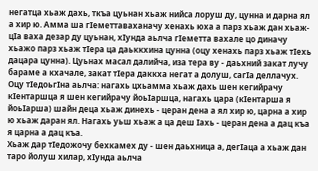негатца хьаж дахь, ткъа цуьнан хьаж нийса лоруш ду, цунна и дарна ял а хир ю. Амма ша гIеметтаваханачу хенахь юха а парз хьаж дан хьаж-цIа ваха дезар ду цуьнан, хIунда аьлча гIеметта вахале цо диначу хьажо парз хьаж тIера ца даьккхина цунна (оцу хенахь парз хьаж тIехь дацара цунна). Цуьнах масал далийча, иза тера ву - даьхний закат лучу бараме а кхачале, закат тIера даккха негат а долуш, сагIа деллачух.
Оцу тIедоьгIна аьлча: нагахь цхьамма хьаж дахь шен кегийрачу кIентаршца я шен кегийрачу йоьIаршца, нагахь цара (кIентарша я йоьIарша) шайн деца хьаж динехь - церан дена а ял хир ю, царна а хир ю хьаж даран ял. Нагахь уьш хьаж а ца деш Iахь - церан дена а дац къа я царна а дац къа.
Хьаж дар тIедожочу бехкамех ду - шен даьхница а, дегIаца а хьаж дан таро йолуш хилар, хIунда аьлча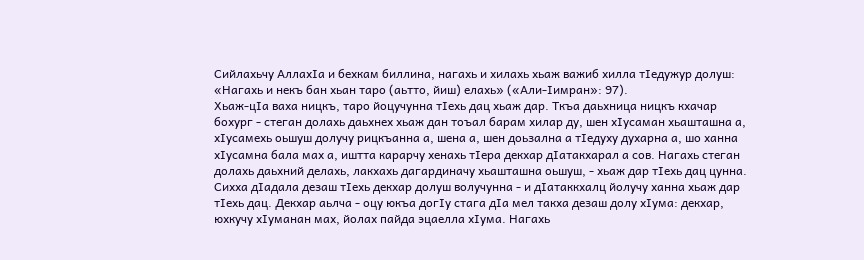Сийлахьчу АллахIа и бехкам биллина, нагахь и хилахь хьаж важиб хилла тIедужур долуш:
«Нагахь и некъ бан хьан таро (аьтто, йиш) елахь» («Али-Iимран»: 97).
Хьаж-цIа ваха ницкъ, таро йоцучунна тIехь дац хьаж дар. Ткъа даьхница ницкъ кхачар бохург - стеган долахь даьхнех хьаж дан тоъал барам хилар ду, шен хIусаман хьашташна а, хIусамехь оьшуш долучу рицкъанна а, шена а, шен доьзална а тIедуху духарна а, шо ханна хIусамна бала мах а, иштта карарчу хенахь тIера декхар дIатакхарал а сов. Нагахь стеган долахь даьхний делахь, лакхахь дагардиначу хьашташна оьшуш, - хьаж дар тIехь дац цунна.
Сихха дIадала дезаш тIехь декхар долуш волучунна - и дIатаккхалц йолучу ханна хьаж дар тIехь дац. Декхар аьлча - оцу юкъа догIу стага дIа мел такха дезаш долу хIума: декхар, юхкучу хIуманан мах, йолах пайда эцаелла хIума. Нагахь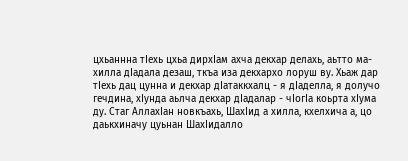цхьаннна тIехь цхьа дирхIам ахча декхар делахь, аьтто ма-хилла дIадала дезаш, ткъа иза декхархо лоруш ву. Хьаж дар тIехь дац цунна и декхар дIатаккхалц - я дIаделла, я долучо гечдина, хIунда аьлча декхар дIадалар - чIогIа коьрта хIума ду. Стаг АллахIан новкъахь, ШахIид а хилла, кхелхича а, цо даькхиначу цуьнан ШахIидалло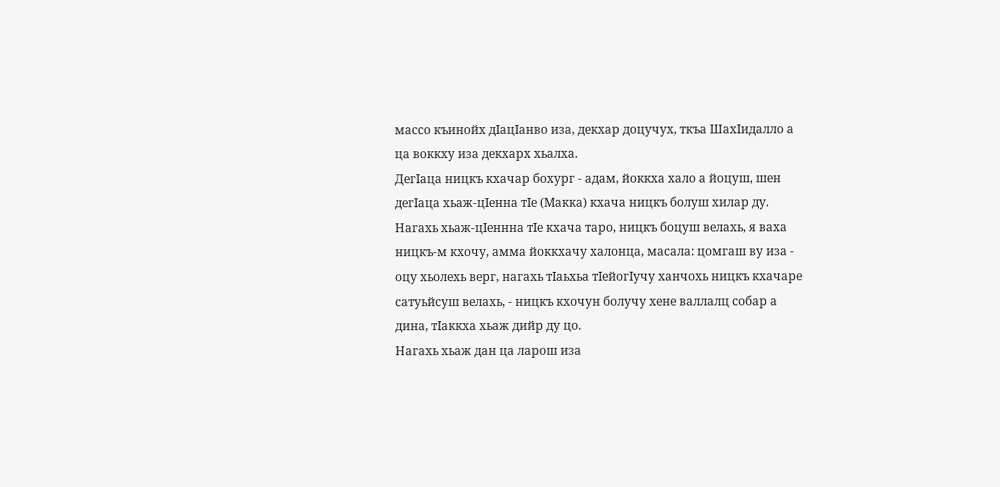массо къинойх дIацIанво иза, декхар доцучух, ткъа ШахIидалло а ца воккху иза декхарх хьалха.
ДегIаца ницкъ кхачар бохург - адам, йоккха хало а йоцуш, шен дегIаца хьаж-цIенна тIе (Макка) кхача ницкъ болуш хилар ду.
Нагахь хьаж-цIеннна тIе кхача таро, ницкъ боцуш велахь, я ваха ницкъ-м кхочу, амма йоккхачу халонца, масала: цомгаш ву иза - оцу хьолехь верг, нагахь тIаьхьа тIейогIучу ханчохь ницкъ кхачаре сатуьйсуш велахь, - ницкъ кхочун болучу хене валлалц собар а дина, тIаккха хьаж дийр ду цо.
Нагахь хьаж дан ца ларош иза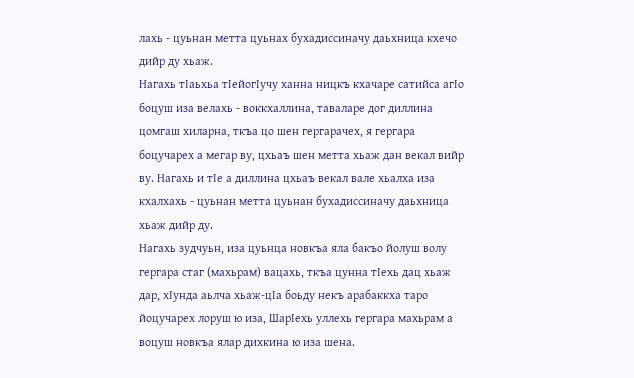лахь - цуьнан метта цуьнах бухадиссиначу даьхница кхечо дийр ду хьаж.
Нагахь тIаьхьа тIейогIучу ханна ницкъ кхачаре сатийса агIо боцуш иза велахь - воккхаллина, таваларе дог диллина цомгаш хиларна, ткъа цо шен гергарачех, я гергара боцучарех а мегар ву, цхьаъ шен метта хьаж дан векал вийр ву. Нагахь и тIе а диллина цхьаъ векал вале хьалха иза кхалхахь - цуьнан метта цуьнан бухадиссиначу даьхница хьаж дийр ду.
Нагахь зудчуьн, иза цуьнца новкъа яла бакъо йолуш волу гергара стаг (махьрам) вацахь, ткъа цунна тIехь дац хьаж дар, хIунда аьлча хьаж-цIа боьду некъ арабаккха таро йоцучарех лоруш ю иза, ШарIехь уллехь гергара махьрам а воцуш новкъа ялар дихкина ю иза шена.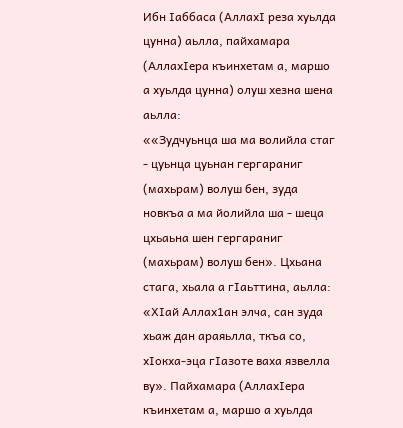Ибн Iаббаса (АллахI реза хуьлда цунна) аьлла, пайхамара (АллахIера къинхетам а, маршо а хуьлда цунна) олуш хезна шена аьлла:
««Зудчуьнца ша ма волийла стаг - цуьнца цуьнан гергараниг (махьрам) волуш бен, зуда новкъа а ма йолийла ша - шеца цхьаьна шен гергараниг (махьрам) волуш бен». Цхьана стага, хьала а гIаьттина, аьлла: «ХIай Аллах1ан элча, сан зуда хьаж дан араяьлла, ткъа со, хIокха-эца гIазоте ваха язвелла ву». Пайхамара (АллахIера къинхетам а, маршо а хуьлда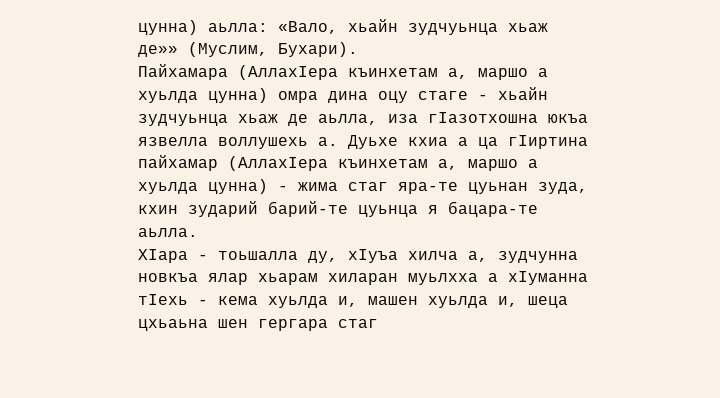цунна) аьлла: «Вало, хьайн зудчуьнца хьаж де»» (Муслим, Бухари).
Пайхамара (АллахIера къинхетам а, маршо а хуьлда цунна) омра дина оцу стаге - хьайн зудчуьнца хьаж де аьлла, иза гIазотхошна юкъа язвелла воллушехь а. Дуьхе кхиа а ца гIиртина пайхамар (АллахIера къинхетам а, маршо а хуьлда цунна) - жима стаг яра-те цуьнан зуда, кхин зударий барий-те цуьнца я бацара-те аьлла.
ХIара - тоьшалла ду, хIуъа хилча а, зудчунна новкъа ялар хьарам хиларан муьлхха а хIуманна тIехь - кема хуьлда и, машен хуьлда и, шеца цхьаьна шен гергара стаг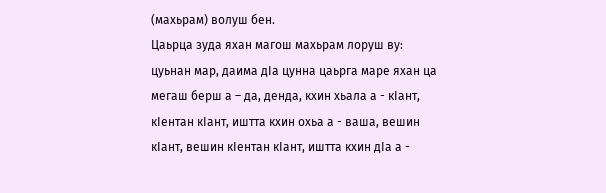(махьрам) волуш бен.
Цаьрца зуда яхан магош махьрам лоруш ву: цуьнан мар, даима дIа цунна цаьрга маре яхан ца мегаш берш а – да, денда, кхин хьала а - кIант, кIентан кIант, иштта кхин охьа а - ваша, вешин кIант, вешин кIентан кIант, иштта кхин дIа а -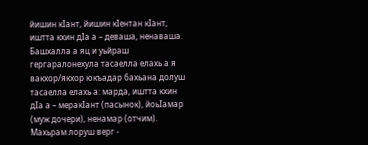йишин кIант, йишин кIентан кIант, иштта кхин дIа а – деваша, ненаваша. Башхалла а яц и уьйраш гергаралонехула тасаелла елахь а я вакхор/якхор юкъадар бахьана долуш тасаелла елахь а: марда, иштта кхин дIа а – меракIант (пасынок), йоьIамар (муж дочери), ненамар (отчим).
Махьрам лоруш верг -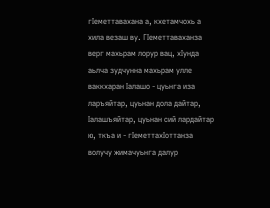гIеметтавахана а, кхетамчохь а хила везаш ву. ГIеметтаваханза верг махьрам лорур вац, хIунда аьлча зудчунна махьрам улле ваккхаран Iалашо - цуьнга иза ларъяйтар, цуьнан дола дайтар, Iалашъяйтар, цуьнан сий лардайтар ю, ткъа и - гIеметтахIоттанза волучу жимачуьнга далур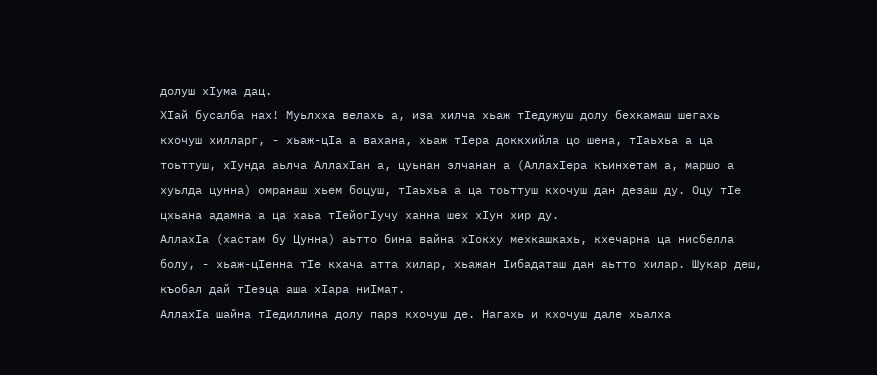долуш хIума дац.
ХIай бусалба нах! Муьлхха велахь а, иза хилча хьаж тIедужуш долу бехкамаш шегахь кхочуш хилларг, - хьаж-цIа а вахана, хьаж тIера доккхийла цо шена, тIаьхьа а ца тоьттуш, хIунда аьлча АллахIан а, цуьнан элчанан а (АллахIера къинхетам а, маршо а хуьлда цунна) омранаш хьем боцуш, тIаьхьа а ца тоьттуш кхочуш дан дезаш ду. Оцу тIе цхьана адамна а ца хаьа тIейогIучу ханна шех хIун хир ду.
АллахIа (хастам бу Цунна) аьтто бина вайна хIокху мехкашкахь, кхечарна ца нисбелла болу, - хьаж-цIенна тIе кхача атта хилар, хьажан Iибадаташ дан аьтто хилар. Шукар деш, къобал дай тIеэца аша хIара ниIмат.
АллахIа шайна тIедиллина долу парз кхочуш де. Нагахь и кхочуш дале хьалха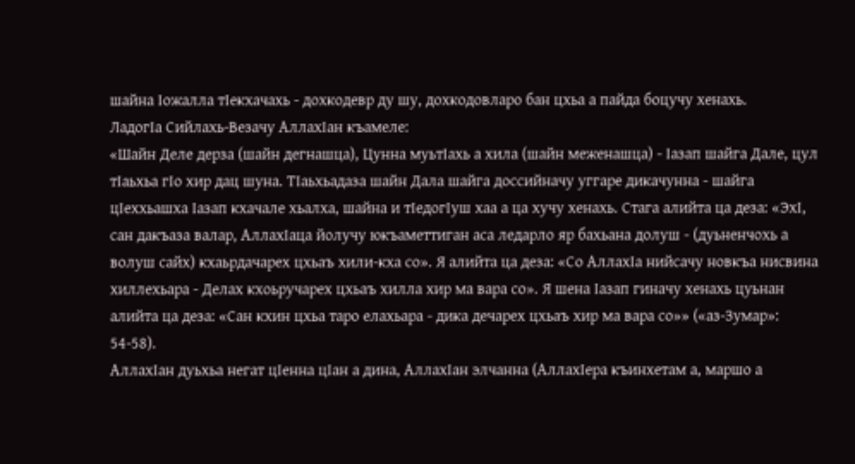шайна Iожалла тIекхачахь - дохкодевр ду шу, дохкодовларо бан цхьа а пайда боцучу хенахь.
ЛадогIа Сийлахь-Везачу АллахIан къамеле:
«Шайн Деле дерза (шайн дегнашца), Цунна муьтIахь а хила (шайн меженашца) - Iазап шайга Дале, цул тIаьхьа гIо хир дац шуна. ТIаьхьадаза шайн Дала шайга доссийначу уггаре дикачунна - шайга цIеххьашха Iазап кхачале хьалха, шайна и тIедогIуш хаа а ца хучу хенахь. Стага алийта ца деза: «ЭхI, сан дакъаза валар, АллахIаца йолучу юкъаметтиган аса ледарло яр бахьана долуш - (дуьненчохь а волуш сайх) кхаьрдачарех цхьаъ хили-кха со». Я алийта ца деза: «Со АллахIа нийсачу новкъа нисвина хиллехьара - Делах кхоьручарех цхьаъ хилла хир ма вара со». Я шена Iазап гиначу хенахь цуьнан алийта ца деза: «Сан кхин цхьа таро елахьара - дика дечарех цхьаъ хир ма вара со»» («аз-Зумар»: 54-58).
АллахIан дуьхьа негат цIенна цIан а дина, АллахIан элчанна (АллахIера къинхетам а, маршо а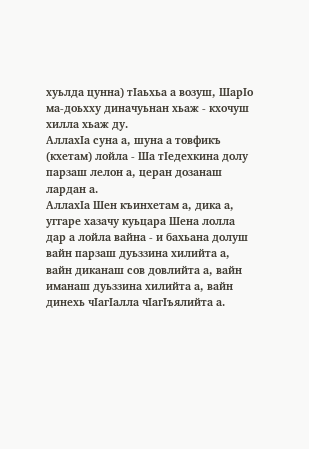хуьлда цунна) тIаьхьа а возуш, ШарIо ма-доьхху диначуьнан хьаж - кхочуш хилла хьаж ду.
АллахIа суна а, шуна а товфикъ (кхетам) лойла - Ша тIедехкина долу парзаш лелон а, церан дозанаш лардан а.
АллахIа Шен къинхетам а, дика а, уггаре хазачу куьцара Шена лолла дар а лойла вайна - и бахьана долуш вайн парзаш дуьззина хилийта а, вайн диканаш сов довлийта а, вайн иманаш дуьззина хилийта а, вайн динехь чIагIалла чIагIъялийта а.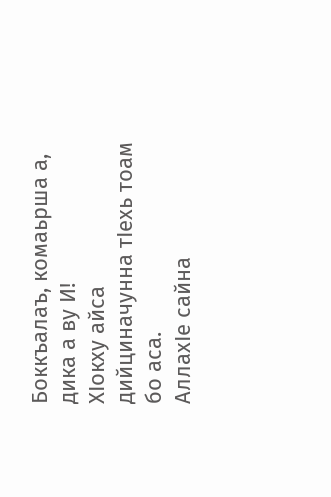Боккъалаъ, комаьрша а, дика а ву И!
ХIокху айса дийциначунна тIехь тоам бо аса.
АллахIе сайна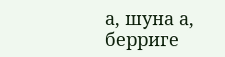а, шуна а, берриге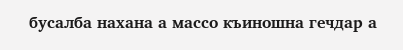бусалба нахана а массо къиношна гечдар а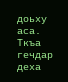доьху аса. Ткъа гечдар деха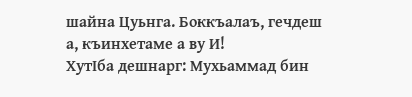шайна Цуьнга. Боккъалаъ, гечдеш а, къинхетаме а ву И!
ХутIба дешнарг: Мухьаммад бин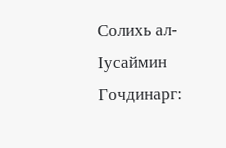Солихь ал-Iусаймин
Гочдинарг: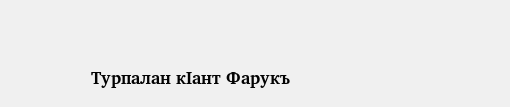Турпалан кIант Фарукъ